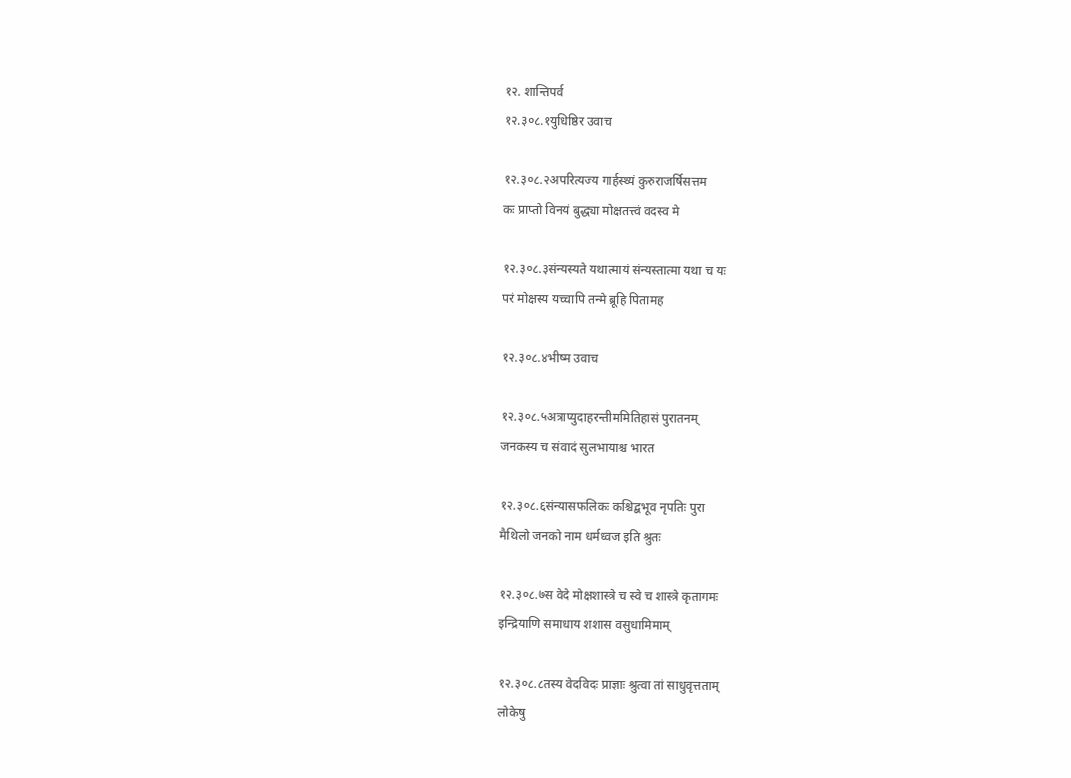१२. शान्तिपर्व
१२.३०८.१युधिष्ठिर उवाच

१२.३०८.२अपरित्यज्य गार्हस्थ्यं कुरुराजर्षिसत्तम
कः प्राप्तो विनयं बुद्ध्या मोक्षतत्त्वं वदस्व मे

१२.३०८.३संन्यस्यते यथात्मायं संन्यस्तात्मा यथा च यः
परं मोक्षस्य यच्चापि तन्मे ब्रूहि पितामह

१२.३०८.४भीष्म उवाच

१२.३०८.५अत्राप्युदाहरन्तीममितिहासं पुरातनम्
जनकस्य च संवादं सुलभायाश्च भारत

१२.३०८.६संन्यासफलिकः कश्चिद्बभूव नृपतिः पुरा
मैथिलो जनको नाम धर्मध्वज इति श्रुतः

१२.३०८.७स वेदे मोक्षशास्त्रे च स्वे च शास्त्रे कृतागमः
इन्द्रियाणि समाधाय शशास वसुधामिमाम्

१२.३०८.८तस्य वेदविदः प्राज्ञाः श्रुत्वा तां साधुवृत्तताम्
लोकेषु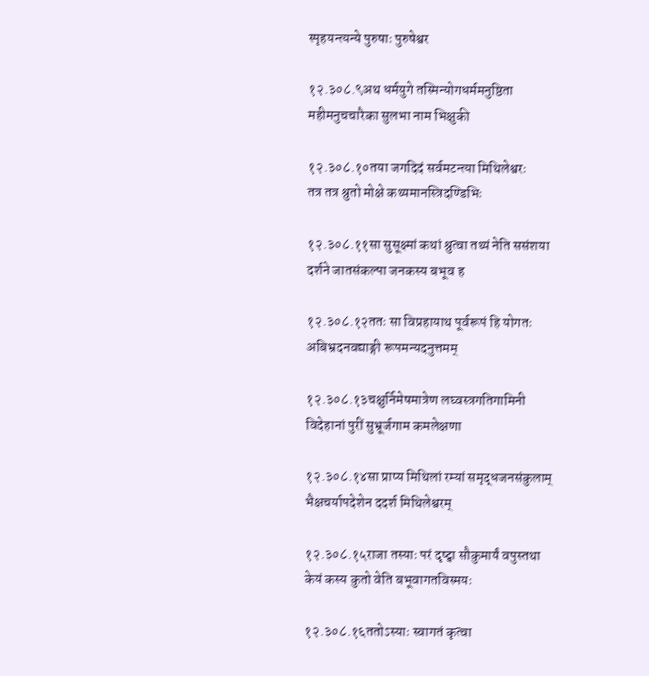स्पृहयन्त्यन्ये पुरुषाः पुरुषेश्वर

१२.३०८.९अथ धर्मयुगे तस्मिन्योगधर्ममनुष्ठिता
महीमनुचचारैका सुलभा नाम भिक्षुकी

१२.३०८.१०तया जगदिदं सर्वमटन्त्या मिथिलेश्वरः
तत्र तत्र श्रुतो मोक्षे कथ्यमानस्त्रिदण्डिभिः

१२.३०८.११सा सुसूक्ष्मां कथां श्रुत्वा तथ्यं नेति ससंशया
दर्शने जातसंकल्पा जनकस्य बभूव ह

१२.३०८.१२ततः सा विप्रहायाथ पूर्वरूपं हि योगतः
अबिभ्रदनवद्याङ्गी रूपमन्यदनुत्तमम्

१२.३०८.१३चक्षुर्निमेषमात्रेण लघ्वस्त्रगतिगामिनी
विदेहानां पुरीं सुभ्रूर्जगाम कमलेक्षणा

१२.३०८.१४सा प्राप्य मिथिलां रम्यां समृद्धजनसंकुलाम्
भैक्षचर्यापदेशेन ददर्श मिथिलेश्वरम्

१२.३०८.१५राजा तस्याः परं दृष्ट्वा सौकुमार्यं वपुस्तथा
केयं कस्य कुतो वेति बभूवागतविस्मयः

१२.३०८.१६ततोऽस्याः स्वागतं कृत्वा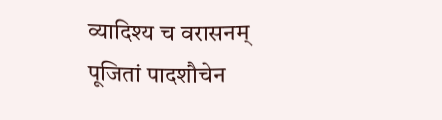व्यादिश्य च वरासनम्
पूजितां पादशौचेन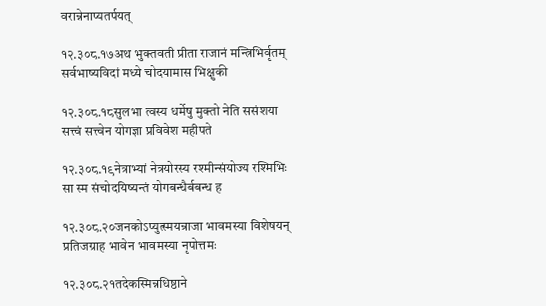वरान्नेनाप्यतर्पयत्

१२.३०८.१७अथ भुक्तवती प्रीता राजानं मन्त्रिभिर्वृतम्
सर्वभाष्यविदां मध्ये चोदयामास भिक्षुकी

१२.३०८.१८सुलभा त्वस्य धर्मेषु मुक्तो नेति ससंशया
सत्त्वं सत्त्वेन योगज्ञा प्रविवेश महीपते

१२.३०८.१९नेत्राभ्यां नेत्रयोरस्य रश्मीन्संयोज्य रश्मिभिः
सा स्म संचोदयिष्यन्तं योगबन्धैर्बबन्ध ह

१२.३०८.२०जनकोऽप्युत्स्मयन्राजा भावमस्या विशेषयन्
प्रतिजग्राह भावेन भावमस्या नृपोत्तमः

१२.३०८.२१तदेकस्मिन्नधिष्ठाने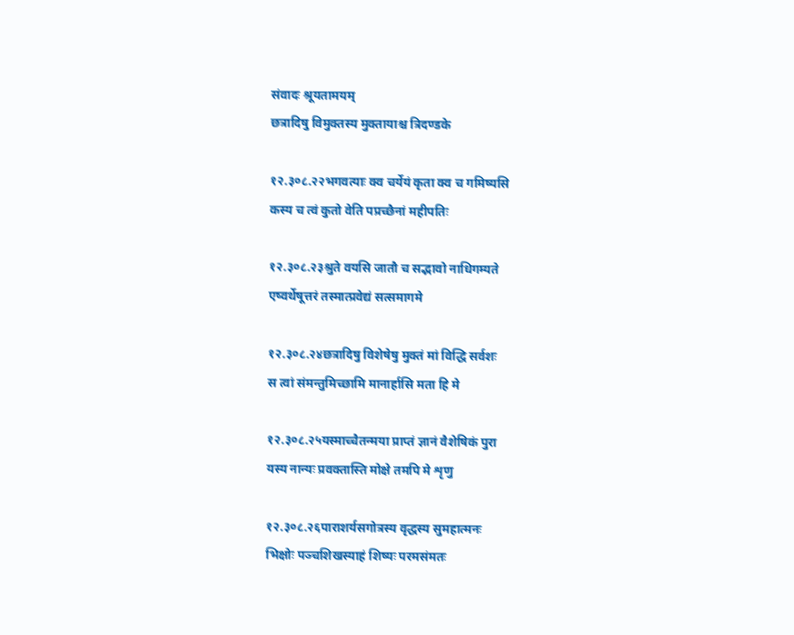संवादः श्रूयतामयम्
छत्रादिषु विमुक्तस्य मुक्तायाश्च त्रिदण्डके

१२.३०८.२२भगवत्याः क्व चर्येयं कृता क्व च गमिष्यसि
कस्य च त्वं कुतो वेति पप्रच्छैनां महीपतिः

१२.३०८.२३श्रुते वयसि जातौ च सद्भावो नाधिगम्यते
एष्वर्थेषूत्तरं तस्मात्प्रवेद्यं सत्समागमे

१२.३०८.२४छत्रादिषु विशेषेषु मुक्तं मां विद्धि सर्वशः
स त्वां संमन्तुमिच्छामि मानार्हासि मता हि मे

१२.३०८.२५यस्माच्चैतन्मया प्राप्तं ज्ञानं वैशेषिकं पुरा
यस्य नान्यः प्रवक्तास्ति मोक्षे तमपि मे शृणु

१२.३०८.२६पाराशर्यसगोत्रस्य वृद्धस्य सुमहात्मनः
भिक्षोः पञ्चशिखस्याहं शिष्यः परमसंमतः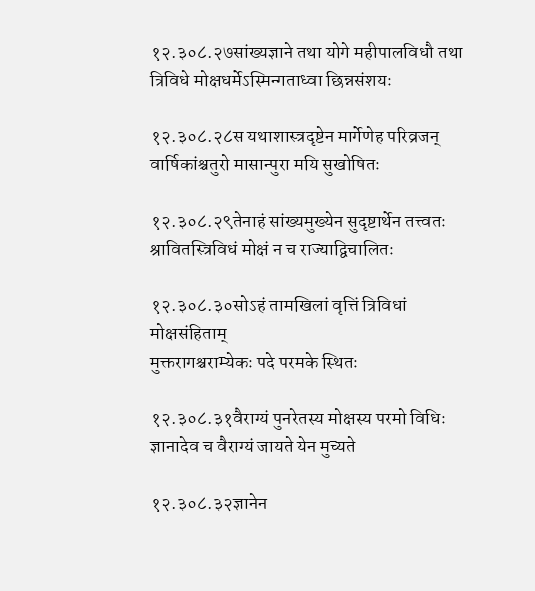१२.३०८.२७सांख्यज्ञाने तथा योगे महीपालविधौ तथा
त्रिविधे मोक्षधर्मेऽस्मिन्गताध्वा छिन्नसंशयः

१२.३०८.२८स यथाशास्त्रदृष्टेन मार्गेणेह परिव्रजन्
वार्षिकांश्चतुरो मासान्पुरा मयि सुखोषितः

१२.३०८.२९तेनाहं सांख्यमुख्येन सुदृष्टार्थेन तत्त्वतः
श्रावितस्त्रिविधं मोक्षं न च राज्याद्विचालितः

१२.३०८.३०सोऽहं तामखिलां वृत्तिं त्रिविधां मोक्षसंहिताम्
मुक्तरागश्चराम्येकः पदे परमके स्थितः

१२.३०८.३१वैराग्यं पुनरेतस्य मोक्षस्य परमो विधिः
ज्ञानादेव च वैराग्यं जायते येन मुच्यते

१२.३०८.३२ज्ञानेन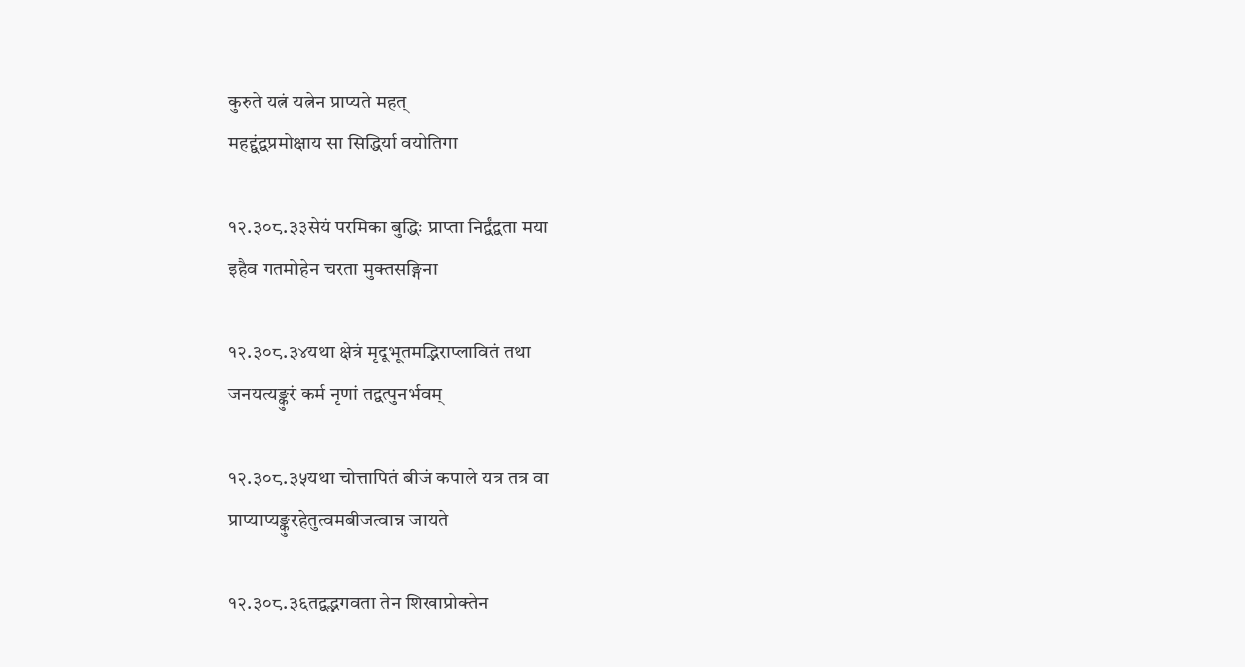कुरुते यत्नं यत्नेन प्राप्यते महत्
महद्द्वंद्वप्रमोक्षाय सा सिद्धिर्या वयोतिगा

१२.३०८.३३सेयं परमिका बुद्धिः प्राप्ता निर्द्वंद्वता मया
इहैव गतमोहेन चरता मुक्तसङ्गिना

१२.३०८.३४यथा क्षेत्रं मृदूभूतमद्भिराप्लावितं तथा
जनयत्यङ्कुरं कर्म नृणां तद्वत्पुनर्भवम्

१२.३०८.३५यथा चोत्तापितं बीजं कपाले यत्र तत्र वा
प्राप्याप्यङ्कुरहेतुत्वमबीजत्वान्न जायते

१२.३०८.३६तद्वद्भगवता तेन शिखाप्रोक्तेन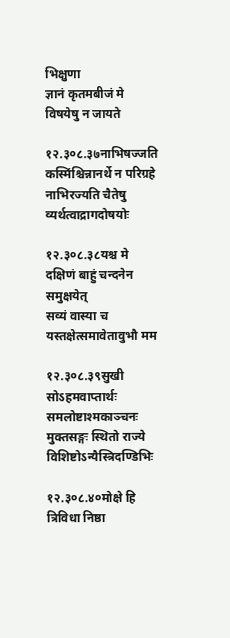भिक्षुणा
ज्ञानं कृतमबीजं मे विषयेषु न जायते

१२.३०८.३७नाभिषज्जति कस्मिंश्चिन्नानर्थे न परिग्रहे
नाभिरज्यति चैतेषु व्यर्थत्वाद्रागदोषयोः

१२.३०८.३८यश्च मे दक्षिणं बाहुं चन्दनेन समुक्षयेत्
सव्यं वास्या च यस्तक्षेत्समावेतावुभौ मम

१२.३०८.३९सुखी सोऽहमवाप्तार्थः समलोष्टाश्मकाञ्चनः
मुक्तसङ्गः स्थितो राज्ये विशिष्टोऽन्यैस्त्रिदण्डिभिः

१२.३०८.४०मोक्षे हि त्रिविधा निष्ठा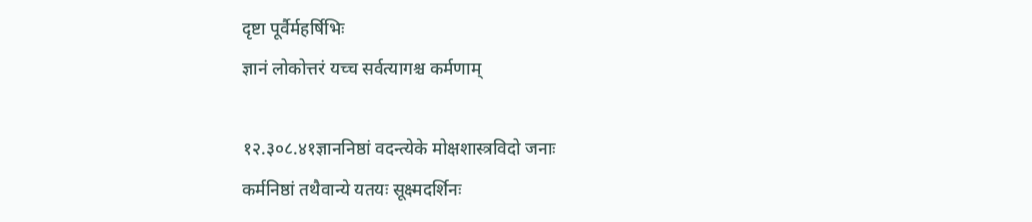दृष्टा पूर्वैर्महर्षिभिः
ज्ञानं लोकोत्तरं यच्च सर्वत्यागश्च कर्मणाम्

१२.३०८.४१ज्ञाननिष्ठां वदन्त्येके मोक्षशास्त्रविदो जनाः
कर्मनिष्ठां तथैवान्ये यतयः सूक्ष्मदर्शिनः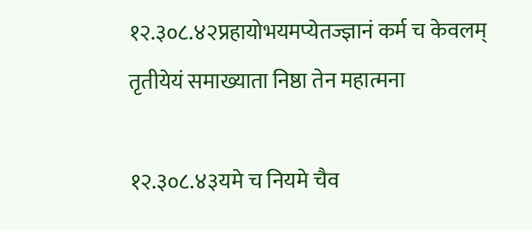१२.३०८.४२प्रहायोभयमप्येतज्ज्ञानं कर्म च केवलम्
तृतीयेयं समाख्याता निष्ठा तेन महात्मना

१२.३०८.४३यमे च नियमे चैव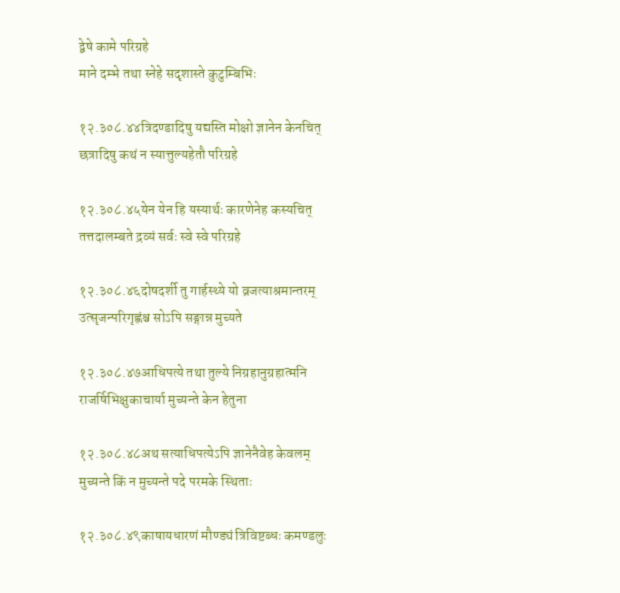द्वेषे कामे परिग्रहे
माने दम्भे तथा स्नेहे सदृशास्ते कुटुम्बिभिः

१२.३०८.४४त्रिदण्डादिषु यद्यस्ति मोक्षो ज्ञानेन केनचित्
छत्रादिषु कथं न स्यात्तुल्यहेतौ परिग्रहे

१२.३०८.४५येन येन हि यस्यार्थः कारणेनेह कस्यचित्
तत्तदालम्बते द्रव्यं सर्वः स्वे स्वे परिग्रहे

१२.३०८.४६दोषदर्शी तु गार्हस्थ्ये यो व्रजत्याश्रमान्तरम्
उत्सृजन्परिगृह्णंश्च सोऽपि सङ्गान्न मुच्यते

१२.३०८.४७आधिपत्ये तथा तुल्ये निग्रहानुग्रहात्मनि
राजर्षिभिक्षुकाचार्या मुच्यन्ते केन हेतुना

१२.३०८.४८अथ सत्याधिपत्येऽपि ज्ञानेनैवेह केवलम्
मुच्यन्ते किं न मुच्यन्ते पदे परमके स्थिताः

१२.३०८.४९काषायधारणं मौण्ड्यं त्रिविष्टब्धः कमण्डलुः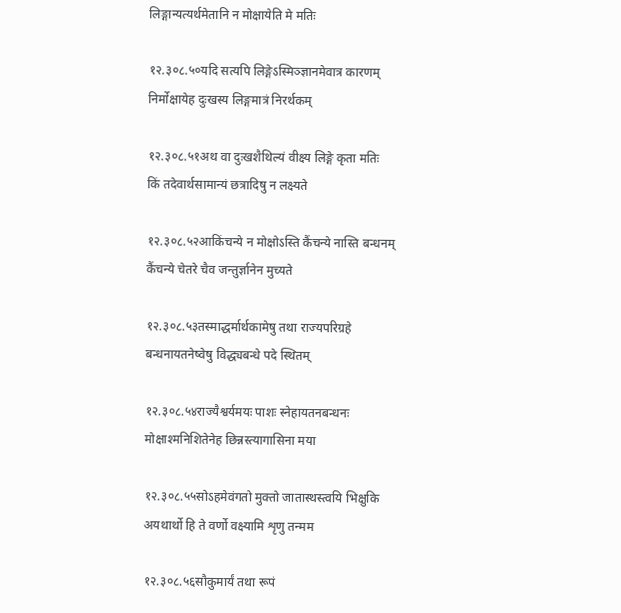लिङ्गान्यत्यर्थमेतानि न मोक्षायेति मे मतिः

१२.३०८.५०यदि सत्यपि लिङ्गेऽस्मिञ्ज्ञानमेवात्र कारणम्
निर्मोक्षायेह दुःखस्य लिङ्गमात्रं निरर्थकम्

१२.३०८.५१अथ वा दुःखशैथिल्यं वीक्ष्य लिङ्गे कृता मतिः
किं तदेवार्थसामान्यं छत्रादिषु न लक्ष्यते

१२.३०८.५२आकिंचन्ये न मोक्षोऽस्ति कैंचन्ये नास्ति बन्धनम्
कैंचन्ये चेतरे चैव जन्तुर्ज्ञानेन मुच्यते

१२.३०८.५३तस्माद्धर्मार्थकामेषु तथा राज्यपरिग्रहे
बन्धनायतनेष्वेषु विद्ध्यबन्धे पदे स्थितम्

१२.३०८.५४राज्यैश्वर्यमयः पाशः स्नेहायतनबन्धनः
मोक्षाश्मनिशितेनेह छिन्नस्त्यागासिना मया

१२.३०८.५५सोऽहमेवंगतो मुक्तो जातास्थस्त्वयि भिक्षुकि
अयथार्थो हि ते वर्णो वक्ष्यामि शृणु तन्मम

१२.३०८.५६सौकुमार्यं तथा रूपं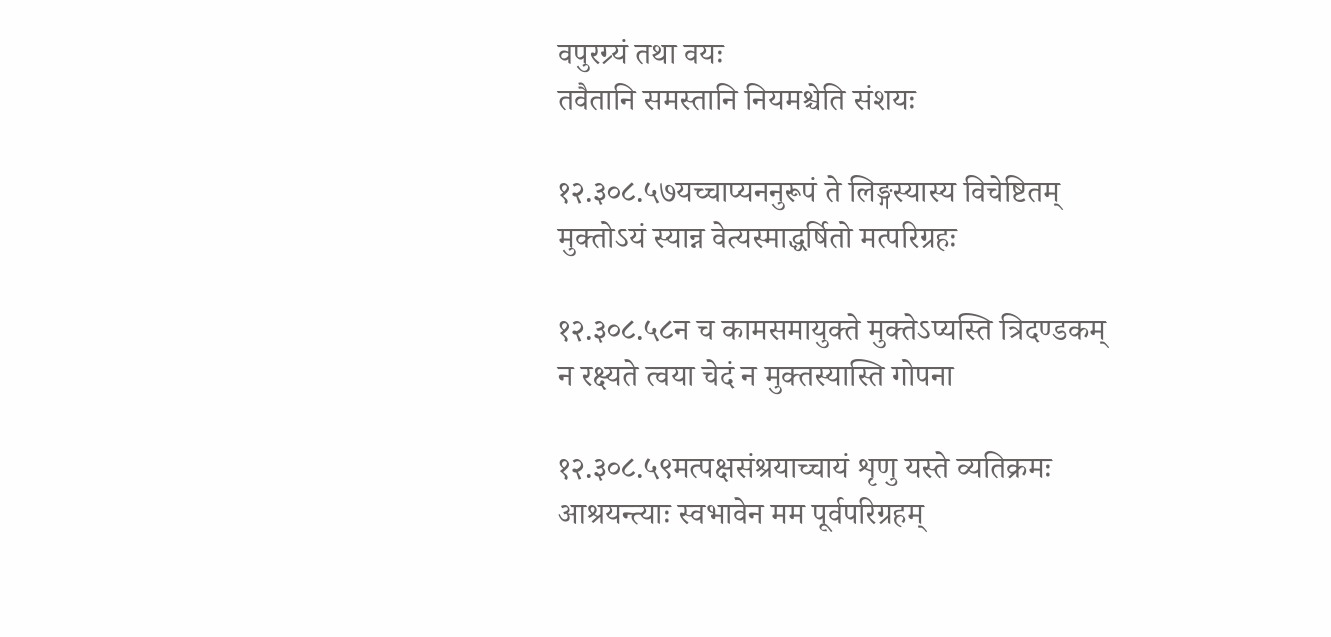वपुरग्र्यं तथा वयः
तवैतानि समस्तानि नियमश्चेति संशयः

१२.३०८.५७यच्चाप्यननुरूपं ते लिङ्गस्यास्य विचेष्टितम्
मुक्तोऽयं स्यान्न वेत्यस्माद्धर्षितो मत्परिग्रहः

१२.३०८.५८न च कामसमायुक्ते मुक्तेऽप्यस्ति त्रिदण्डकम्
न रक्ष्यते त्वया चेदं न मुक्तस्यास्ति गोपना

१२.३०८.५९मत्पक्षसंश्रयाच्चायं शृणु यस्ते व्यतिक्रमः
आश्रयन्त्याः स्वभावेन मम पूर्वपरिग्रहम्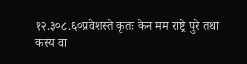१२.३०८.६०प्रवेशस्ते कृतः केन मम राष्ट्रे पुरे तथा
कस्य वा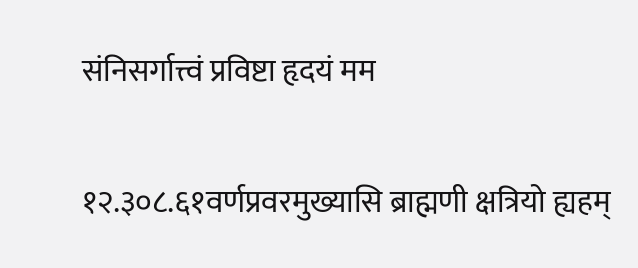संनिसर्गात्त्वं प्रविष्टा हृदयं मम

१२.३०८.६१वर्णप्रवरमुख्यासि ब्राह्मणी क्षत्रियो ह्यहम्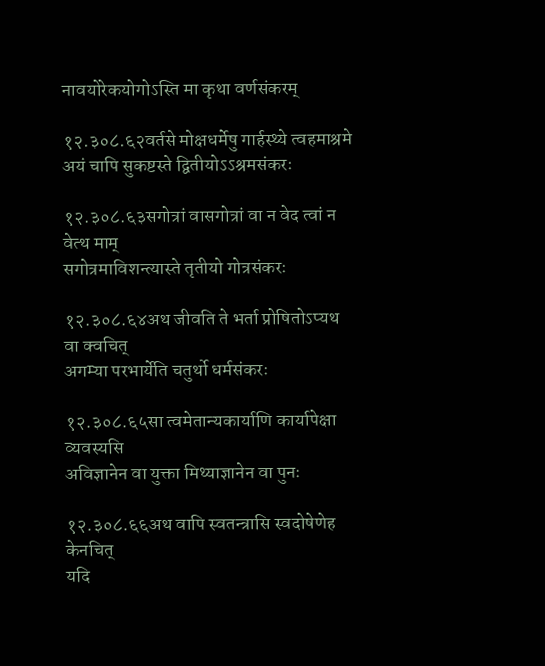नावयोरेकयोगोऽस्ति मा कृथा वर्णसंकरम्

१२.३०८.६२वर्तसे मोक्षधर्मेषु गार्हस्थ्ये त्वहमाश्रमे
अयं चापि सुकष्टस्ते द्वितीयोऽऽश्रमसंकरः

१२.३०८.६३सगोत्रां वासगोत्रां वा न वेद त्वां न वेत्थ माम्
सगोत्रमाविशन्त्यास्ते तृतीयो गोत्रसंकरः

१२.३०८.६४अथ जीवति ते भर्ता प्रोषितोऽप्यथ वा क्वचित्
अगम्या परभार्येति चतुर्थो धर्मसंकरः

१२.३०८.६५सा त्वमेतान्यकार्याणि कार्यापेक्षा व्यवस्यसि
अविज्ञानेन वा युक्ता मिथ्याज्ञानेन वा पुनः

१२.३०८.६६अथ वापि स्वतन्त्रासि स्वदोषेणेह केनचित्
यदि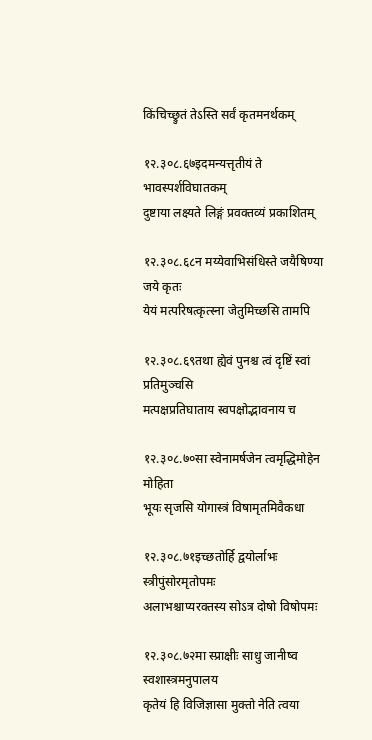किंचिच्छ्रुतं तेऽस्ति सर्वं कृतमनर्थकम्

१२.३०८.६७इदमन्यत्तृतीयं ते भावस्पर्शविघातकम्
दुष्टाया लक्ष्यते लिङ्गं प्रवक्तव्यं प्रकाशितम्

१२.३०८.६८न मय्येवाभिसंधिस्ते जयैषिण्या जये कृतः
येयं मत्परिषत्कृत्स्ना जेतुमिच्छसि तामपि

१२.३०८.६९तथा ह्येवं पुनश्च त्वं दृष्टिं स्वां प्रतिमुञ्चसि
मत्पक्षप्रतिघाताय स्वपक्षोद्भावनाय च

१२.३०८.७०सा स्वेनामर्षजेन त्वमृद्धिमोहेन मोहिता
भूयः सृजसि योगास्त्रं विषामृतमिवैकधा

१२.३०८.७१इच्छतोर्हि द्वयोर्लाभः स्त्रीपुंसोरमृतोपमः
अलाभश्चाप्यरक्तस्य सोऽत्र दोषो विषोपमः

१२.३०८.७२मा स्प्राक्षीः साधु जानीष्व स्वशास्त्रमनुपालय
कृतेयं हि विजिज्ञासा मुक्तो नेति त्वया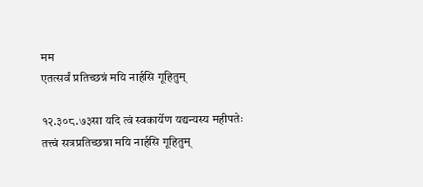मम
एतत्सर्वं प्रतिच्छन्नं मयि नार्हसि गूहितुम्

१२.३०८.७३सा यदि त्वं स्वकार्येण यद्यन्यस्य महीपतेः
तत्त्वं सत्रप्रतिच्छन्ना मयि नार्हसि गूहितुम्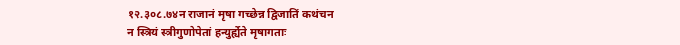१२.३०८.७४न राजानं मृषा गच्छेन्न द्विजातिं कथंचन
न स्त्रियं स्त्रीगुणोपेतां हन्युर्ह्येते मृषागताः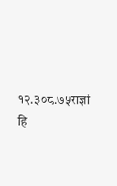१२.३०८.७५राज्ञां हि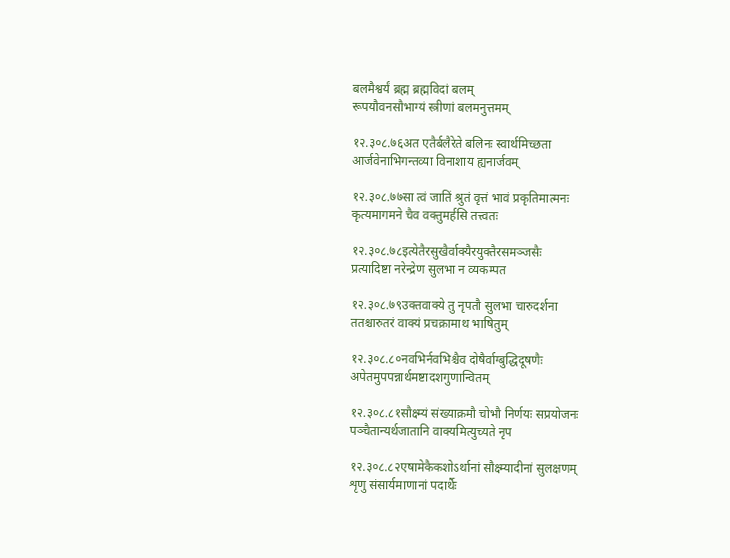बलमैश्वर्यं ब्रह्म ब्रह्मविदां बलम्
रूपयौवनसौभाग्यं स्त्रीणां बलमनुत्तमम्

१२.३०८.७६अत एतैर्बलैरेते बलिनः स्वार्थमिच्छता
आर्जवेनाभिगन्तव्या विनाशाय ह्यनार्जवम्

१२.३०८.७७सा त्वं जातिं श्रुतं वृत्तं भावं प्रकृतिमात्मनः
कृत्यमागमने चैव वक्तुमर्हसि तत्त्वतः

१२.३०८.७८इत्येतैरसुखैर्वाक्यैरयुक्तैरसमञ्जसैः
प्रत्यादिष्टा नरेन्द्रेण सुलभा न व्यकम्पत

१२.३०८.७९उक्तवाक्ये तु नृपतौ सुलभा चारुदर्शना
ततश्चारुतरं वाक्यं प्रचक्रामाथ भाषितुम्

१२.३०८.८०नवभिर्नवभिश्चैव दोषैर्वाग्बुद्धिदूषणैः
अपेतमुपपन्नार्थमष्टादशगुणान्वितम्

१२.३०८.८१सौक्ष्म्यं संख्याक्रमौ चोभौ निर्णयः सप्रयोजनः
पञ्चैतान्यर्थजातानि वाक्यमित्युच्यते नृप

१२.३०८.८२एषामेकैकशोऽर्थानां सौक्ष्म्यादीनां सुलक्षणम्
शृणु संसार्यमाणानां पदार्थैः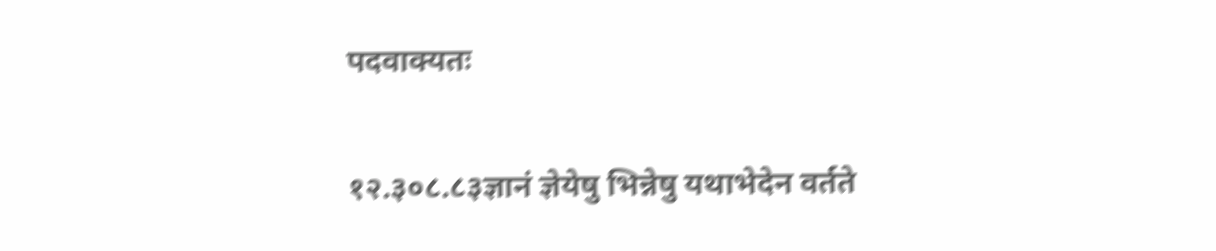पदवाक्यतः

१२.३०८.८३ज्ञानं ज्ञेयेषु भिन्नेषु यथाभेदेन वर्तते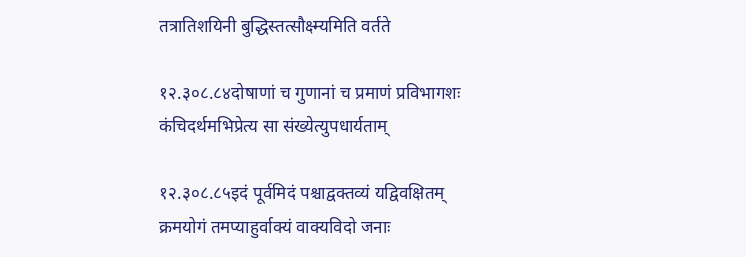तत्रातिशयिनी बुद्धिस्तत्सौक्ष्म्यमिति वर्तते

१२.३०८.८४दोषाणां च गुणानां च प्रमाणं प्रविभागशः
कंचिदर्थमभिप्रेत्य सा संख्येत्युपधार्यताम्

१२.३०८.८५इदं पूर्वमिदं पश्चाद्वक्तव्यं यद्विवक्षितम्
क्रमयोगं तमप्याहुर्वाक्यं वाक्यविदो जनाः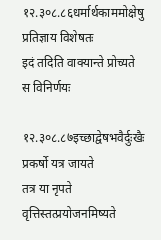१२.३०८.८६धर्मार्थकाममोक्षेषु प्रतिज्ञाय विशेषतः
इदं तदिति वाक्यान्ते प्रोच्यते स विनिर्णयः

१२.३०८.८७इच्छाद्वेषभवैर्दुःखैः प्रकर्षो यत्र जायते
तत्र या नृपते वृत्तिस्तत्प्रयोजनमिष्यते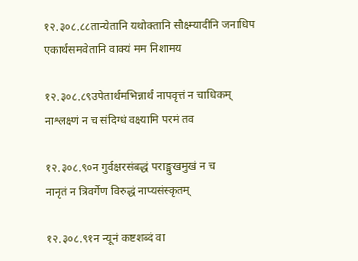१२.३०८.८८तान्येतानि यथोक्तानि सौक्ष्म्यादीनि जनाधिप
एकार्थसमवेतानि वाक्यं मम निशामय

१२.३०८.८९उपेतार्थमभिन्नार्थं नापवृत्तं न चाधिकम्
नाश्लक्ष्णं न च संदिग्धं वक्ष्यामि परमं तव

१२.३०८.९०न गुर्वक्षरसंबद्धं पराङ्मुखमुखं न च
नानृतं न त्रिवर्गेण विरुद्धं नाप्यसंस्कृतम्

१२.३०८.९१न न्यूनं कष्टशब्दं वा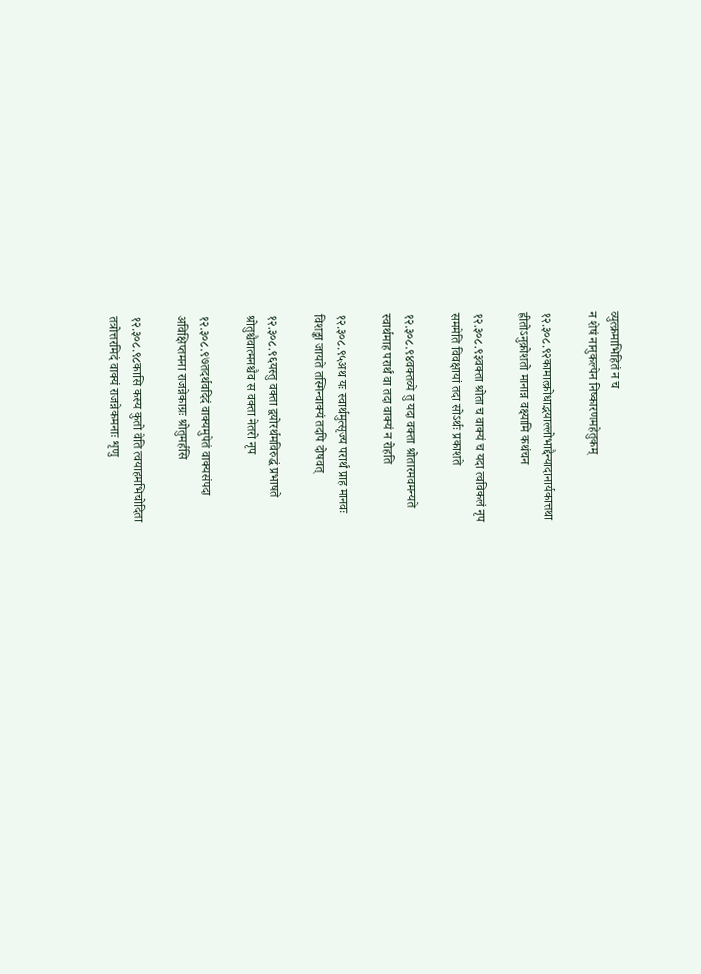व्युत्क्रमाभिहितं न च
न शेषं नानुकल्पेन निष्कारणमहेतुकम्

१२.३०८.९२कामात्क्रोधाद्भयाल्लोभाद्दैन्यादानार्यकात्तथा
ह्रीतोऽनुक्रोशतो मानान्न वक्ष्यामि कथंचन

१२.३०८.९३वक्ता श्रोता च वाक्यं च यदा त्वविकलं नृप
सममेति विवक्षायां तदा सोऽर्थः प्रकाशते

१२.३०८.९४वक्तव्ये तु यदा वक्ता श्रोतारमवमन्यते
स्वार्थमाह परार्थं वा तदा वाक्यं न रोहति

१२.३०८.९५अथ यः स्वार्थमुत्सृज्य परार्थं प्राह मानवः
विशङ्का जायते तस्मिन्वाक्यं तदपि दोषवत्

१२.३०८.९६यस्तु वक्ता द्वयोरर्थमविरुद्धं प्रभाषते
श्रोतुश्चैवात्मनश्चैव स वक्ता नेतरो नृप

१२.३०८.९७तदर्थवदिदं वाक्यमुपेतं वाक्यसंपदा
अविक्षिप्तमना राजन्नेकाग्रः श्रोतुमर्हसि

१२.३०८.९८कासि कस्य कुतो वेति त्वयाहमभिचोदिता
तत्रोत्तरमिदं वाक्यं राजन्नेकमनाः शृणु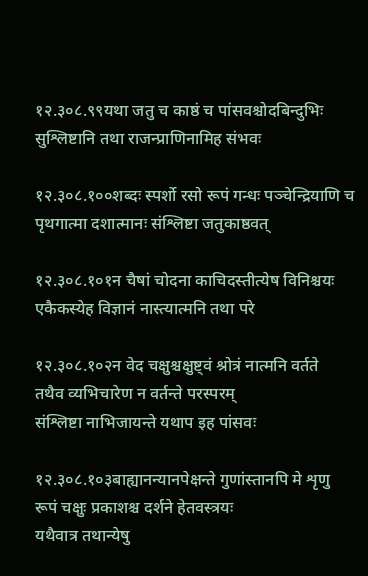१२.३०८.९९यथा जतु च काष्ठं च पांसवश्चोदबिन्दुभिः
सुश्लिष्टानि तथा राजन्प्राणिनामिह संभवः

१२.३०८.१००शब्दः स्पर्शो रसो रूपं गन्धः पञ्चेन्द्रियाणि च
पृथगात्मा दशात्मानः संश्लिष्टा जतुकाष्ठवत्

१२.३०८.१०१न चैषां चोदना काचिदस्तीत्येष विनिश्चयः
एकैकस्येह विज्ञानं नास्त्यात्मनि तथा परे

१२.३०८.१०२न वेद चक्षुश्चक्षुष्ट्वं श्रोत्रं नात्मनि वर्तते
तथैव व्यभिचारेण न वर्तन्ते परस्परम्
संश्लिष्टा नाभिजायन्ते यथाप इह पांसवः

१२.३०८.१०३बाह्यानन्यानपेक्षन्ते गुणांस्तानपि मे शृणु
रूपं चक्षुः प्रकाशश्च दर्शने हेतवस्त्रयः
यथैवात्र तथान्येषु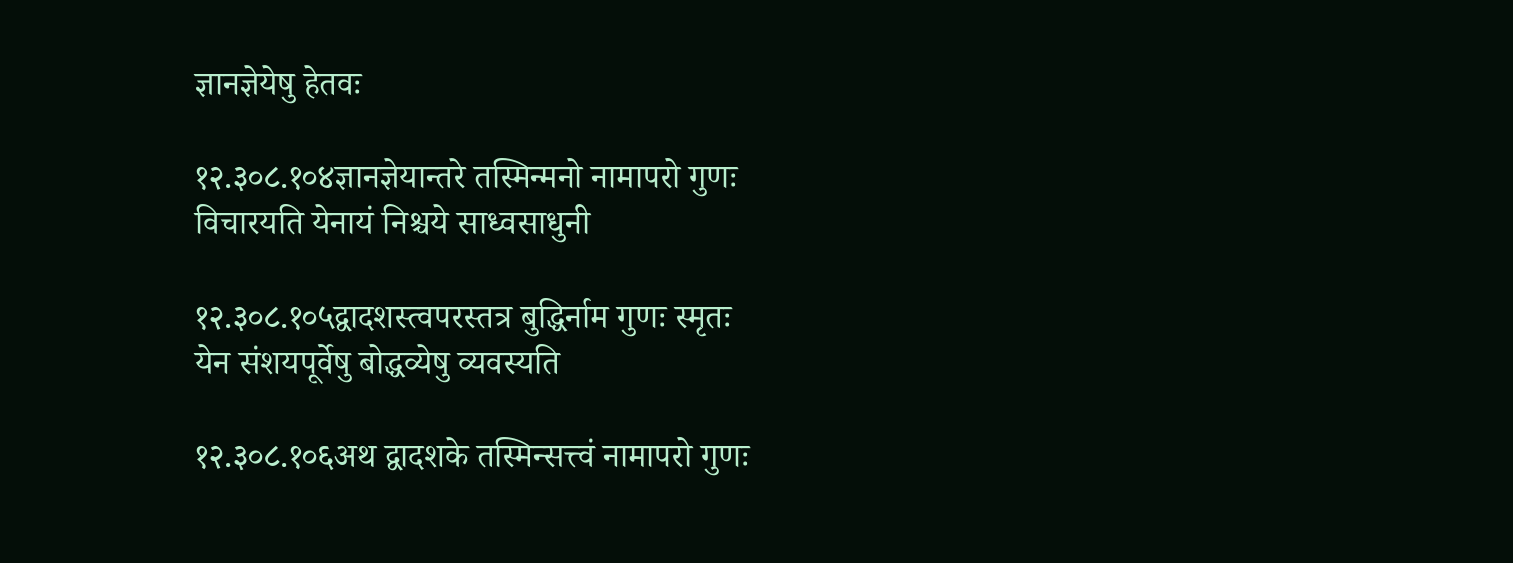ज्ञानज्ञेयेषु हेतवः

१२.३०८.१०४ज्ञानज्ञेयान्तरे तस्मिन्मनो नामापरो गुणः
विचारयति येनायं निश्चये साध्वसाधुनी

१२.३०८.१०५द्वादशस्त्वपरस्तत्र बुद्धिर्नाम गुणः स्मृतः
येन संशयपूर्वेषु बोद्धव्येषु व्यवस्यति

१२.३०८.१०६अथ द्वादशके तस्मिन्सत्त्वं नामापरो गुणः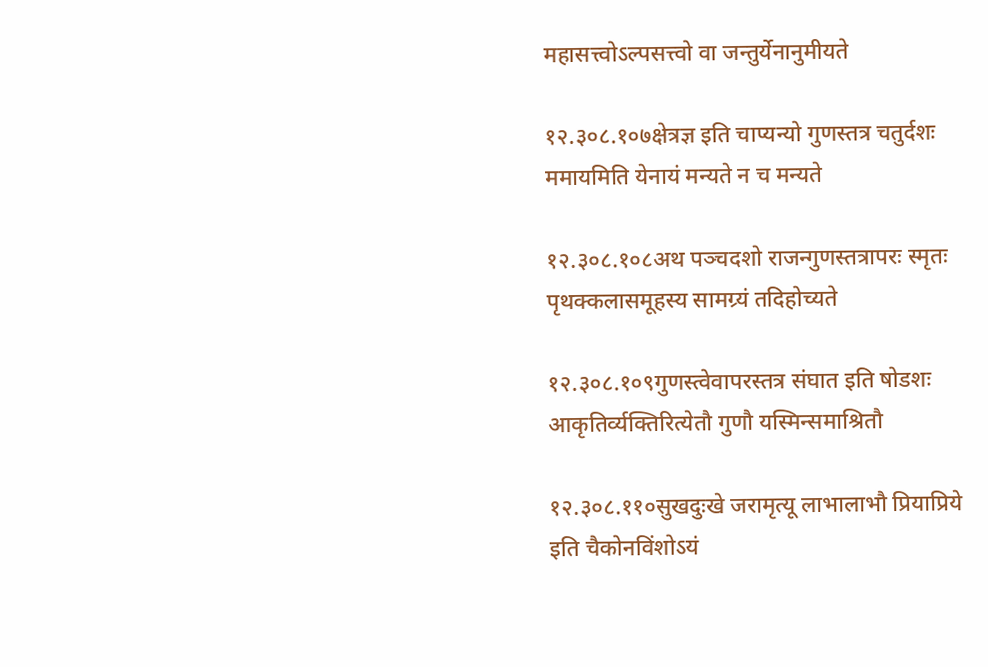महासत्त्वोऽल्पसत्त्वो वा जन्तुर्येनानुमीयते

१२.३०८.१०७क्षेत्रज्ञ इति चाप्यन्यो गुणस्तत्र चतुर्दशः
ममायमिति येनायं मन्यते न च मन्यते

१२.३०८.१०८अथ पञ्चदशो राजन्गुणस्तत्रापरः स्मृतः
पृथक्कलासमूहस्य सामग्र्यं तदिहोच्यते

१२.३०८.१०९गुणस्त्वेवापरस्तत्र संघात इति षोडशः
आकृतिर्व्यक्तिरित्येतौ गुणौ यस्मिन्समाश्रितौ

१२.३०८.११०सुखदुःखे जरामृत्यू लाभालाभौ प्रियाप्रिये
इति चैकोनविंशोऽयं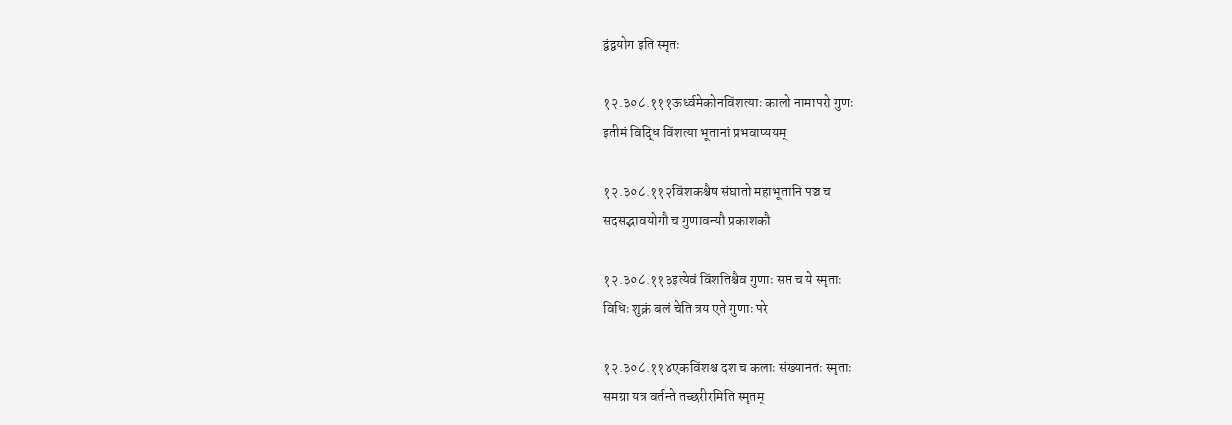द्वंद्वयोग इति स्मृतः

१२.३०८.१११ऊर्ध्वमेकोनविंशत्याः कालो नामापरो गुणः
इतीमं विद्धि विंशत्या भूतानां प्रभवाप्ययम्

१२.३०८.११२विंशकश्चैष संघातो महाभूतानि पञ्च च
सदसद्भावयोगौ च गुणावन्यौ प्रकाशकौ

१२.३०८.११३इत्येवं विंशतिश्चैव गुणाः सप्त च ये स्मृताः
विधिः शुक्रं बलं चेति त्रय एते गुणाः परे

१२.३०८.११४एकविंशश्च दश च कलाः संख्यानतः स्मृताः
समग्रा यत्र वर्तन्ते तच्छरीरमिति स्मृतम्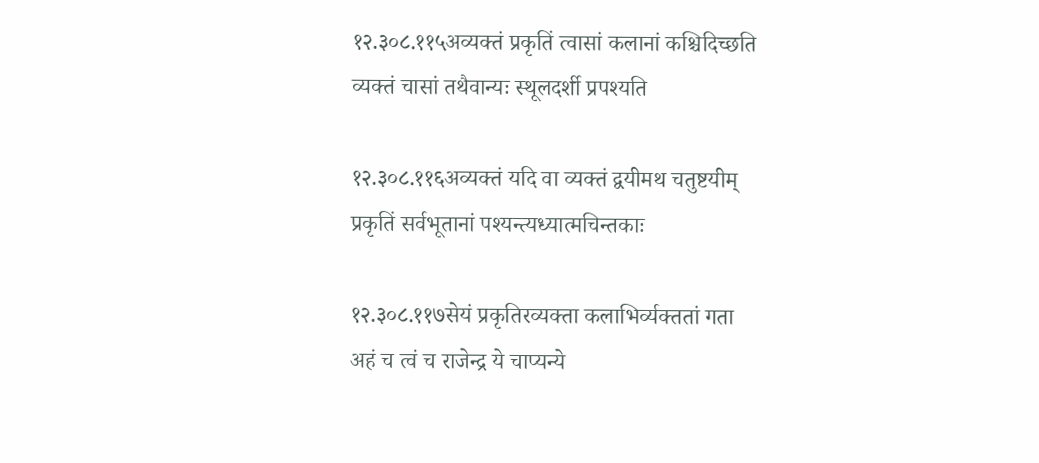१२.३०८.११५अव्यक्तं प्रकृतिं त्वासां कलानां कश्चिदिच्छति
व्यक्तं चासां तथैवान्यः स्थूलदर्शी प्रपश्यति

१२.३०८.११६अव्यक्तं यदि वा व्यक्तं द्वयीमथ चतुष्टयीम्
प्रकृतिं सर्वभूतानां पश्यन्त्यध्यात्मचिन्तकाः

१२.३०८.११७सेयं प्रकृतिरव्यक्ता कलाभिर्व्यक्ततां गता
अहं च त्वं च राजेन्द्र ये चाप्यन्ये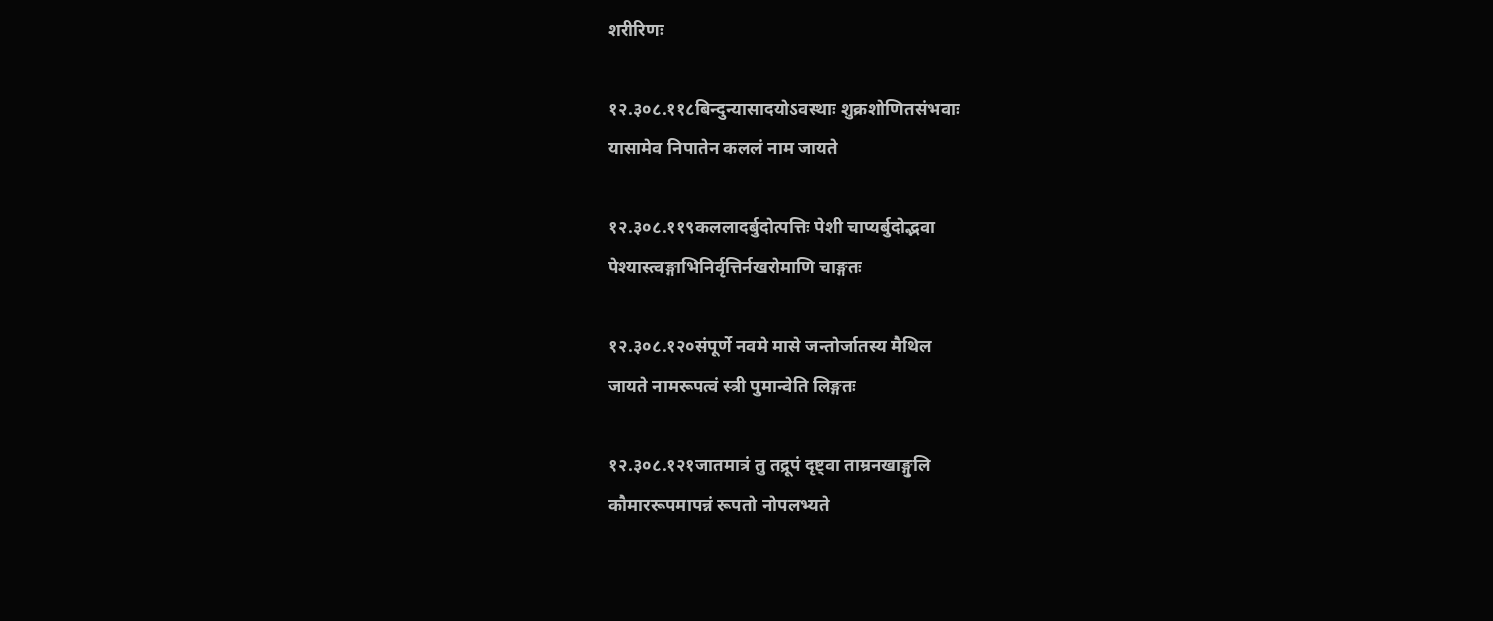शरीरिणः

१२.३०८.११८बिन्दुन्यासादयोऽवस्थाः शुक्रशोणितसंभवाः
यासामेव निपातेन कललं नाम जायते

१२.३०८.११९कललादर्बुदोत्पत्तिः पेशी चाप्यर्बुदोद्भवा
पेश्यास्त्वङ्गाभिनिर्वृत्तिर्नखरोमाणि चाङ्गतः

१२.३०८.१२०संपूर्णे नवमे मासे जन्तोर्जातस्य मैथिल
जायते नामरूपत्वं स्त्री पुमान्वेति लिङ्गतः

१२.३०८.१२१जातमात्रं तु तद्रूपं दृष्ट्वा ताम्रनखाङ्गुलि
कौमाररूपमापन्नं रूपतो नोपलभ्यते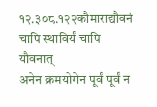१२.३०८.१२२कौमाराद्यौवनं चापि स्थाविर्यं चापि यौवनात्
अनेन क्रमयोगेन पूर्वं पूर्वं न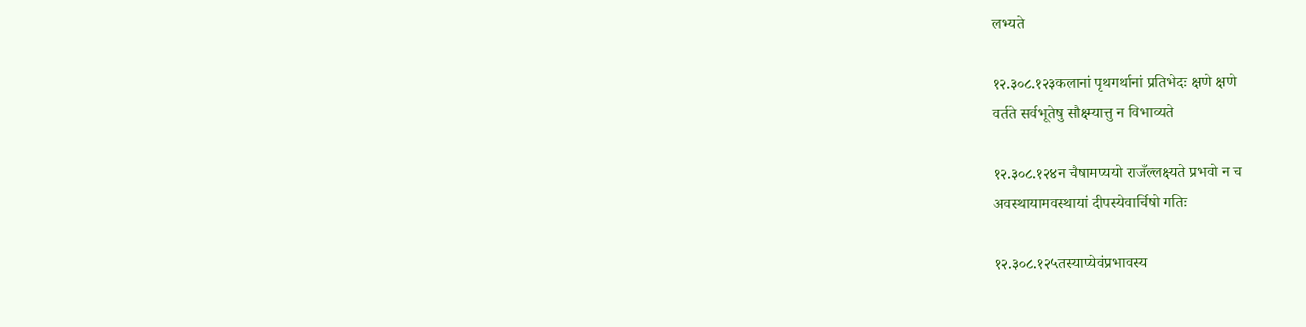लभ्यते

१२.३०८.१२३कलानां पृथगर्थानां प्रतिभेदः क्षणे क्षणे
वर्तते सर्वभूतेषु सौक्ष्म्यात्तु न विभाव्यते

१२.३०८.१२४न चैषामप्ययो राजँल्लक्ष्यते प्रभवो न च
अवस्थायामवस्थायां दीपस्येवार्चिषो गतिः

१२.३०८.१२५तस्याप्येवंप्रभावस्य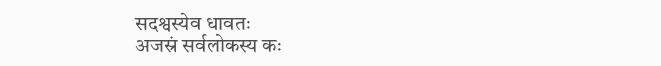सदश्वस्येव धावतः
अजस्रं सर्वलोकस्य कः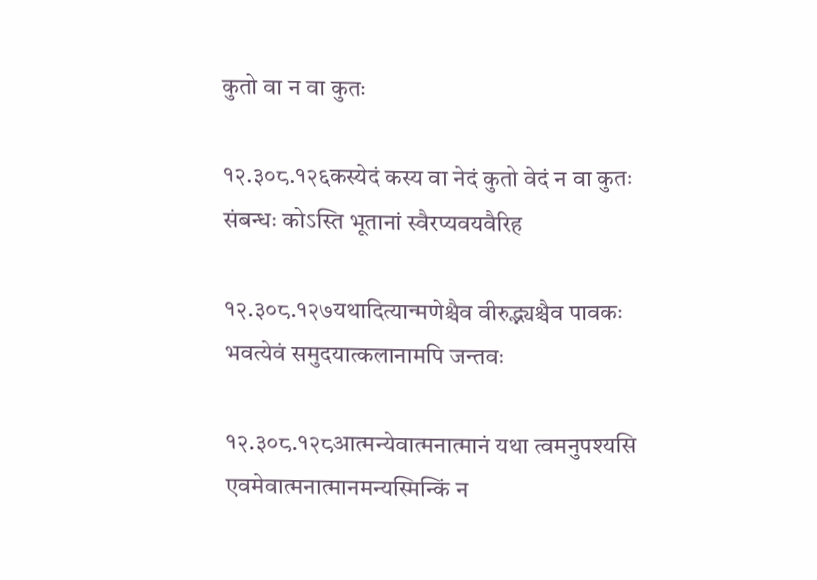कुतो वा न वा कुतः

१२.३०८.१२६कस्येदं कस्य वा नेदं कुतो वेदं न वा कुतः
संबन्धः कोऽस्ति भूतानां स्वैरप्यवयवैरिह

१२.३०८.१२७यथादित्यान्मणेश्चैव वीरुद्भ्यश्चैव पावकः
भवत्येवं समुदयात्कलानामपि जन्तवः

१२.३०८.१२८आत्मन्येवात्मनात्मानं यथा त्वमनुपश्यसि
एवमेवात्मनात्मानमन्यस्मिन्किं न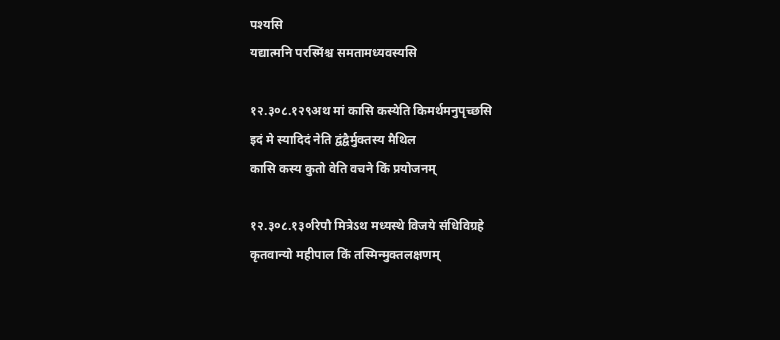पश्यसि
यद्यात्मनि परस्मिंश्च समतामध्यवस्यसि

१२.३०८.१२९अथ मां कासि कस्येति किमर्थमनुपृच्छसि
इदं मे स्यादिदं नेति द्वंद्वैर्मुक्तस्य मैथिल
कासि कस्य कुतो वेति वचने किं प्रयोजनम्

१२.३०८.१३०रिपौ मित्रेऽथ मध्यस्थे विजये संधिविग्रहे
कृतवान्यो महीपाल किं तस्मिन्मुक्तलक्षणम्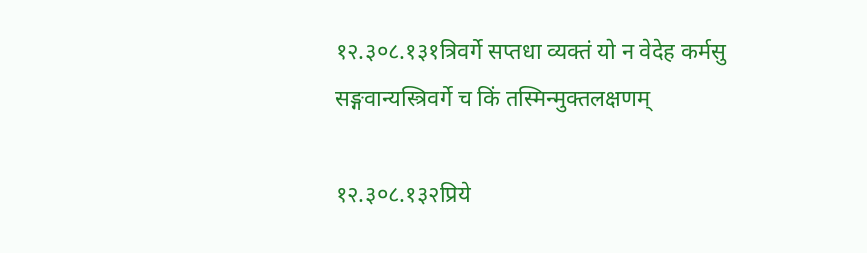१२.३०८.१३१त्रिवर्गे सप्तधा व्यक्तं यो न वेदेह कर्मसु
सङ्गवान्यस्त्रिवर्गे च किं तस्मिन्मुक्तलक्षणम्

१२.३०८.१३२प्रिये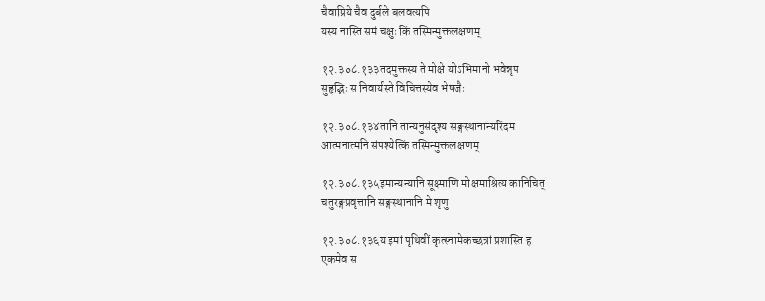चैवाप्रिये चैव दुर्बले बलवत्यपि
यस्य नास्ति समं चक्षुः किं तस्मिन्मुक्तलक्षणम्

१२.३०८.१३३तदमुक्तस्य ते मोक्षे योऽभिमानो भवेन्नृप
सुहृद्भिः स निवार्यस्ते विचित्तस्येव भेषजैः

१२.३०८.१३४तानि तान्यनुसंदृश्य सङ्गस्थानान्यरिंदम
आत्मनात्मनि संपश्येत्किं तस्मिन्मुक्तलक्षणम्

१२.३०८.१३५इमान्यन्यानि सूक्ष्माणि मोक्षमाश्रित्य कानिचित्
चतुरङ्गप्रवृत्तानि सङ्गस्थानानि मे शृणु

१२.३०८.१३६य इमां पृथिवीं कृत्स्नामेकच्छत्रां प्रशास्ति ह
एकमेव स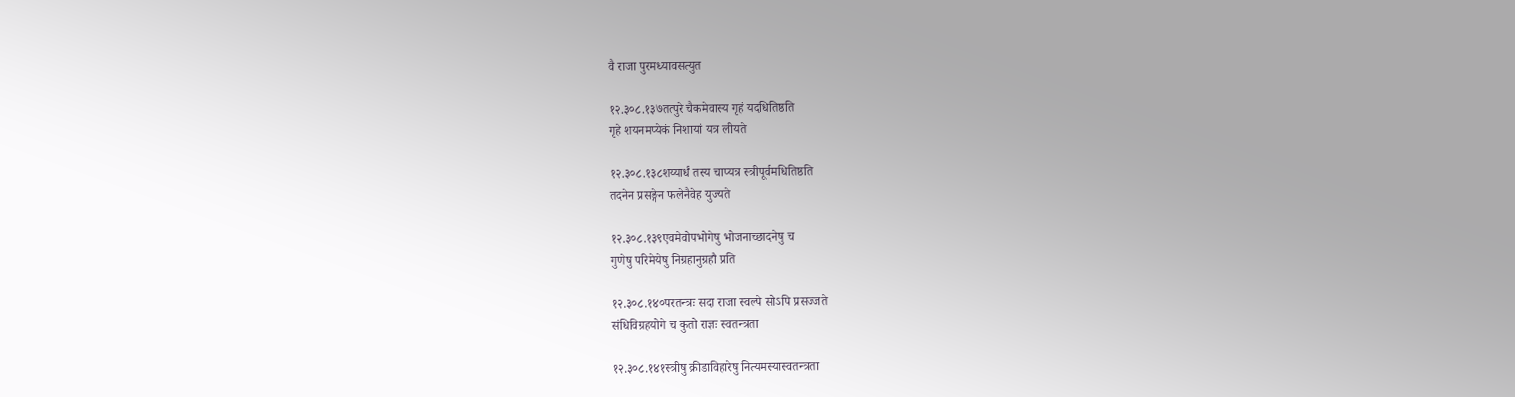वै राजा पुरमध्यावसत्युत

१२.३०८.१३७तत्पुरे चैकमेवास्य गृहं यदधितिष्ठति
गृहे शयनमप्येकं निशायां यत्र लीयते

१२.३०८.१३८शय्यार्धं तस्य चाप्यत्र स्त्रीपूर्वमधितिष्ठति
तदनेन प्रसङ्गेन फलेनैवेह युज्यते

१२.३०८.१३९एवमेवोपभोगेषु भोजनाच्छादनेषु च
गुणेषु परिमेयेषु निग्रहानुग्रहौ प्रति

१२.३०८.१४०परतन्त्रः सदा राजा स्वल्पे सोऽपि प्रसज्जते
संधिविग्रहयोगे च कुतो राज्ञः स्वतन्त्रता

१२.३०८.१४१स्त्रीषु क्रीडाविहारेषु नित्यमस्यास्वतन्त्रता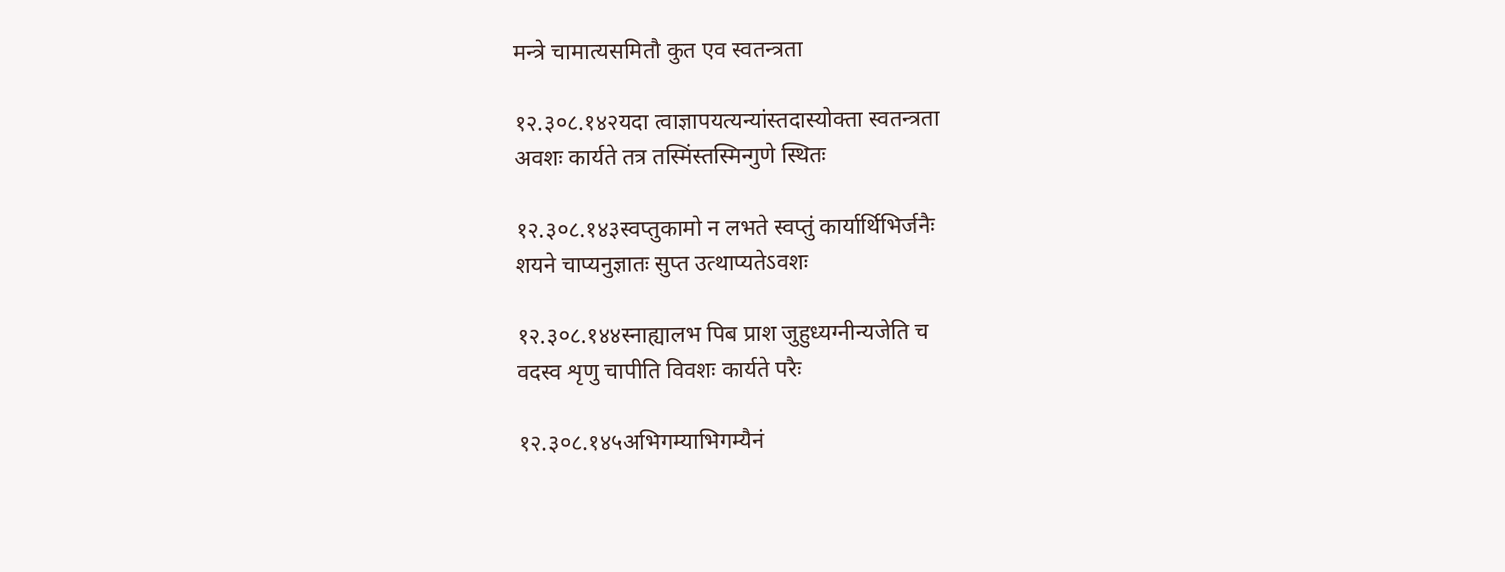मन्त्रे चामात्यसमितौ कुत एव स्वतन्त्रता

१२.३०८.१४२यदा त्वाज्ञापयत्यन्यांस्तदास्योक्ता स्वतन्त्रता
अवशः कार्यते तत्र तस्मिंस्तस्मिन्गुणे स्थितः

१२.३०८.१४३स्वप्तुकामो न लभते स्वप्तुं कार्यार्थिभिर्जनैः
शयने चाप्यनुज्ञातः सुप्त उत्थाप्यतेऽवशः

१२.३०८.१४४स्नाह्यालभ पिब प्राश जुहुध्यग्नीन्यजेति च
वदस्व शृणु चापीति विवशः कार्यते परैः

१२.३०८.१४५अभिगम्याभिगम्यैनं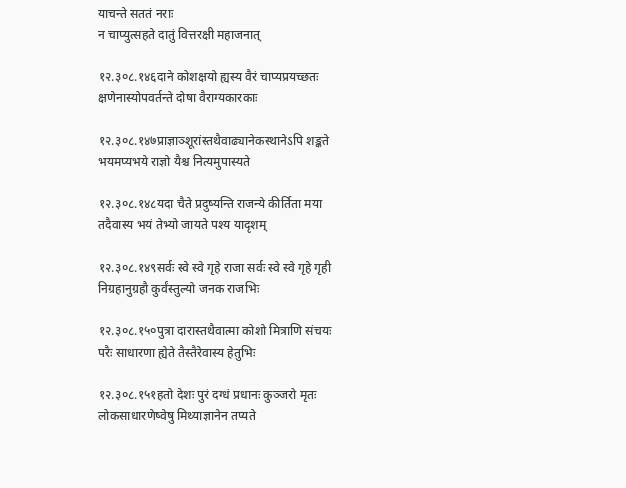याचन्ते सततं नराः
न चाप्युत्सहते दातुं वित्तरक्षी महाजनात्

१२.३०८.१४६दाने कोशक्षयो ह्यस्य वैरं चाप्यप्रयच्छतः
क्षणेनास्योपवर्तन्ते दोषा वैराग्यकारकाः

१२.३०८.१४७प्राज्ञाञ्शूरांस्तथैवाढ्यानेकस्थानेऽपि शङ्कते
भयमप्यभये राज्ञो यैश्च नित्यमुपास्यते

१२.३०८.१४८यदा चैते प्रदुष्यन्ति राजन्ये कीर्तिता मया
तदैवास्य भयं तेभ्यो जायते पश्य यादृशम्

१२.३०८.१४९सर्वः स्वे स्वे गृहे राजा सर्वः स्वे स्वे गृहे गृही
निग्रहानुग्रहौ कुर्वंस्तुल्यो जनक राजभिः

१२.३०८.१५०पुत्रा दारास्तथैवात्मा कोशो मित्राणि संचयः
परैः साधारणा ह्येते तैस्तैरेवास्य हेतुभिः

१२.३०८.१५१हतो देशः पुरं दग्धं प्रधानः कुञ्जरो मृतः
लोकसाधारणेष्वेषु मिथ्याज्ञानेन तप्यते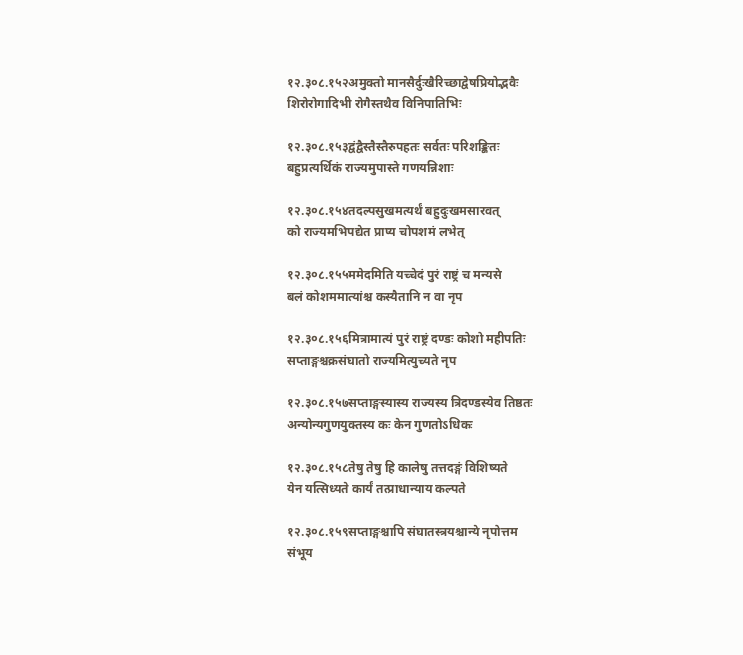१२.३०८.१५२अमुक्तो मानसैर्दुःखैरिच्छाद्वेषप्रियोद्भवैः
शिरोरोगादिभी रोगैस्तथैव विनिपातिभिः

१२.३०८.१५३द्वंद्वैस्तैस्तैरुपहतः सर्वतः परिशङ्कितः
बहुप्रत्यर्थिकं राज्यमुपास्ते गणयन्निशाः

१२.३०८.१५४तदल्पसुखमत्यर्थं बहुदुःखमसारवत्
को राज्यमभिपद्येत प्राप्य चोपशमं लभेत्

१२.३०८.१५५ममेदमिति यच्चेदं पुरं राष्ट्रं च मन्यसे
बलं कोशममात्यांश्च कस्यैतानि न वा नृप

१२.३०८.१५६मित्रामात्यं पुरं राष्ट्रं दण्डः कोशो महीपतिः
सप्ताङ्गश्चक्रसंघातो राज्यमित्युच्यते नृप

१२.३०८.१५७सप्ताङ्गस्यास्य राज्यस्य त्रिदण्डस्येव तिष्ठतः
अन्योन्यगुणयुक्तस्य कः केन गुणतोऽधिकः

१२.३०८.१५८तेषु तेषु हि कालेषु तत्तदङ्गं विशिष्यते
येन यत्सिध्यते कार्यं तत्प्राधान्याय कल्पते

१२.३०८.१५९सप्ताङ्गश्चापि संघातस्त्रयश्चान्ये नृपोत्तम
संभूय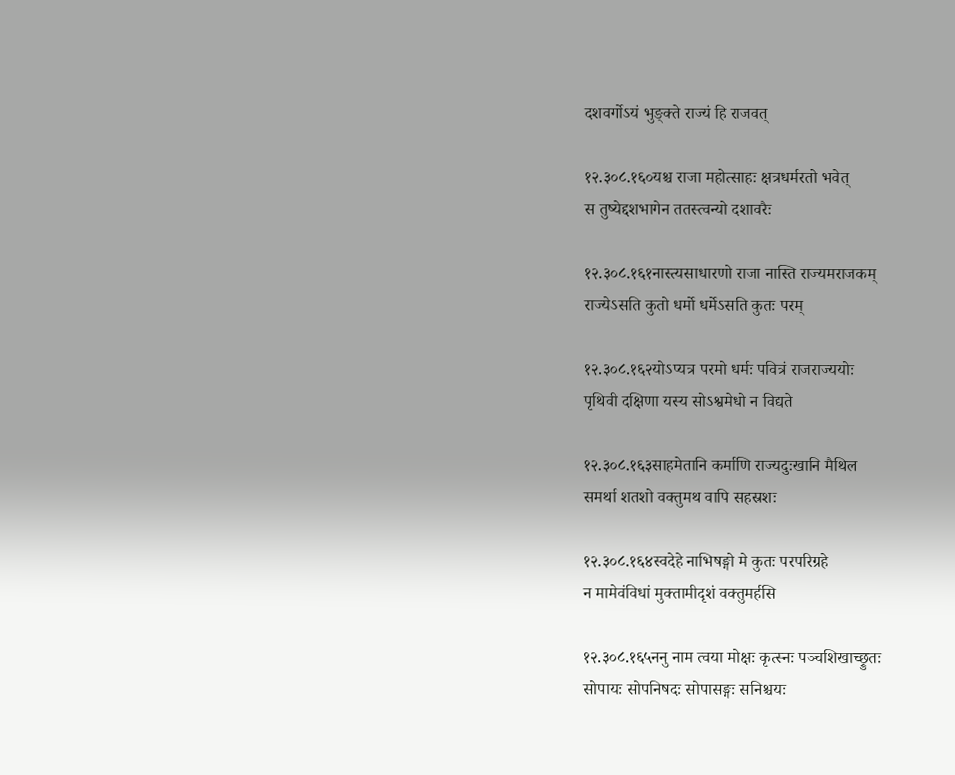दशवर्गोऽयं भुङ्क्ते राज्यं हि राजवत्

१२.३०८.१६०यश्च राजा महोत्साहः क्षत्रधर्मरतो भवेत्
स तुष्येद्दशभागेन ततस्त्वन्यो दशावरैः

१२.३०८.१६१नास्त्यसाधारणो राजा नास्ति राज्यमराजकम्
राज्येऽसति कुतो धर्मो धर्मेऽसति कुतः परम्

१२.३०८.१६२योऽप्यत्र परमो धर्मः पवित्रं राजराज्ययोः
पृथिवी दक्षिणा यस्य सोऽश्वमेधो न विद्यते

१२.३०८.१६३साहमेतानि कर्माणि राज्यदुःखानि मैथिल
समर्था शतशो वक्तुमथ वापि सहस्रशः

१२.३०८.१६४स्वदेहे नाभिषङ्गो मे कुतः परपरिग्रहे
न मामेवंविधां मुक्तामीदृशं वक्तुमर्हसि

१२.३०८.१६५ननु नाम त्वया मोक्षः कृत्स्नः पञ्चशिखाच्छ्रुतः
सोपायः सोपनिषदः सोपासङ्गः सनिश्चयः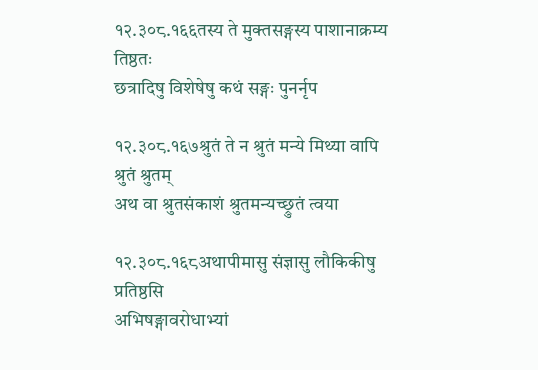१२.३०८.१६६तस्य ते मुक्तसङ्गस्य पाशानाक्रम्य तिष्ठतः
छत्रादिषु विशेषेषु कथं सङ्गः पुनर्नृप

१२.३०८.१६७श्रुतं ते न श्रुतं मन्ये मिथ्या वापि श्रुतं श्रुतम्
अथ वा श्रुतसंकाशं श्रुतमन्यच्छ्रुतं त्वया

१२.३०८.१६८अथापीमासु संज्ञासु लौकिकीषु प्रतिष्ठसि
अभिषङ्गावरोधाभ्यां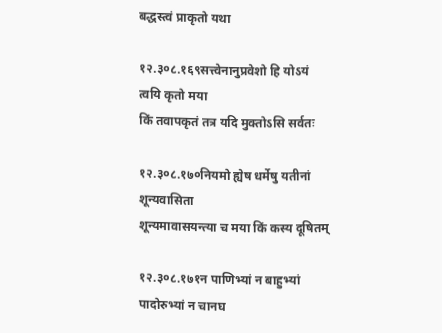बद्धस्त्वं प्राकृतो यथा

१२.३०८.१६९सत्त्वेनानुप्रवेशो हि योऽयं त्वयि कृतो मया
किं तवापकृतं तत्र यदि मुक्तोऽसि सर्वतः

१२.३०८.१७०नियमो ह्येष धर्मेषु यतीनां शून्यवासिता
शून्यमावासयन्त्या च मया किं कस्य दूषितम्

१२.३०८.१७१न पाणिभ्यां न बाहुभ्यां पादोरुभ्यां न चानघ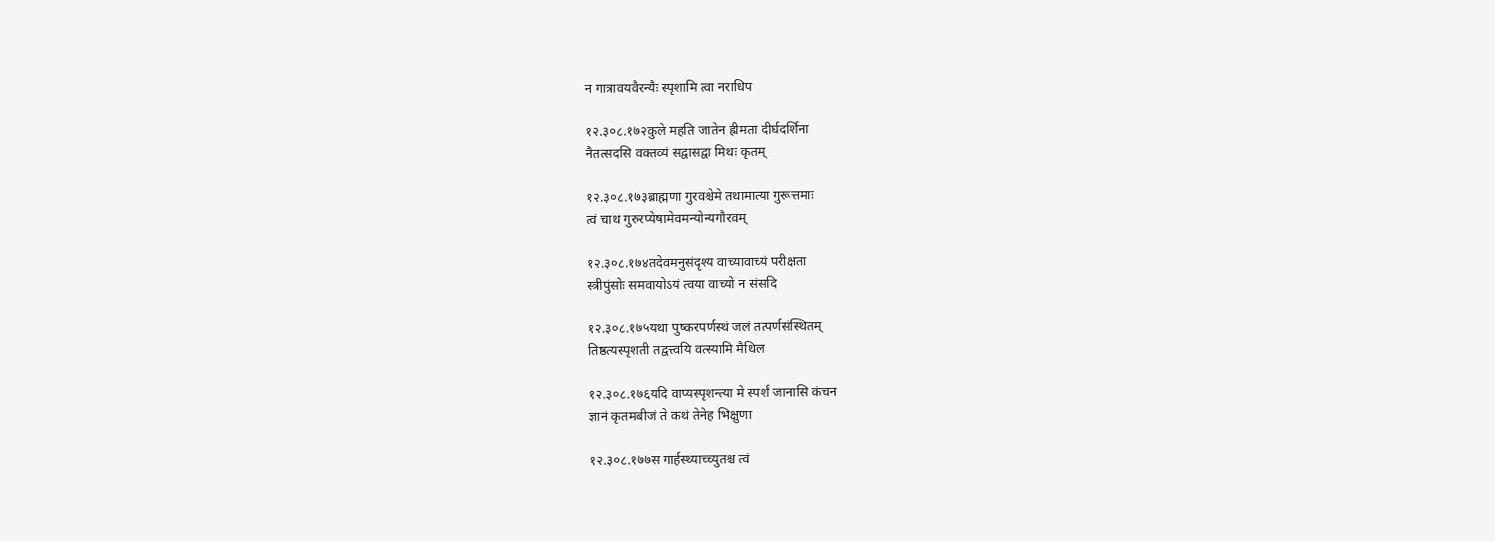न गात्रावयवैरन्यैः स्पृशामि त्वा नराधिप

१२.३०८.१७२कुले महति जातेन ह्रीमता दीर्घदर्शिना
नैतत्सदसि वक्तव्यं सद्वासद्वा मिथः कृतम्

१२.३०८.१७३ब्राह्मणा गुरवश्चेमे तथामात्या गुरूत्तमाः
त्वं चाथ गुरुरप्येषामेवमन्योन्यगौरवम्

१२.३०८.१७४तदेवमनुसंदृश्य वाच्यावाच्यं परीक्षता
स्त्रीपुंसोः समवायोऽयं त्वया वाच्यो न संसदि

१२.३०८.१७५यथा पुष्करपर्णस्थं जलं तत्पर्णसंस्थितम्
तिष्ठत्यस्पृशती तद्वत्त्वयि वत्स्यामि मैथिल

१२.३०८.१७६यदि वाप्यस्पृशन्त्या मे स्पर्शं जानासि कंचन
ज्ञानं कृतमबीजं ते कथं तेनेह भिक्षुणा

१२.३०८.१७७स गार्हस्थ्याच्च्युतश्च त्वं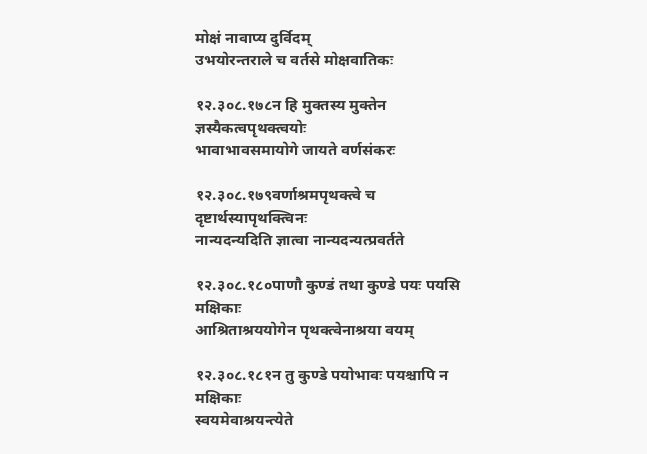मोक्षं नावाप्य दुर्विदम्
उभयोरन्तराले च वर्तसे मोक्षवातिकः

१२.३०८.१७८न हि मुक्तस्य मुक्तेन ज्ञस्यैकत्वपृथक्त्वयोः
भावाभावसमायोगे जायते वर्णसंकरः

१२.३०८.१७९वर्णाश्रमपृथक्त्वे च दृष्टार्थस्यापृथक्त्विनः
नान्यदन्यदिति ज्ञात्वा नान्यदन्यत्प्रवर्तते

१२.३०८.१८०पाणौ कुण्डं तथा कुण्डे पयः पयसि मक्षिकाः
आश्रिताश्रययोगेन पृथक्त्वेनाश्रया वयम्

१२.३०८.१८१न तु कुण्डे पयोभावः पयश्चापि न मक्षिकाः
स्वयमेवाश्रयन्त्येते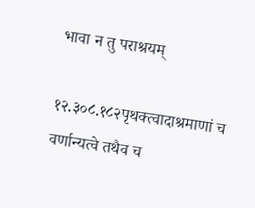भावा न तु पराश्रयम्

१२.३०८.१८२पृथक्त्वादाश्रमाणां च वर्णान्यत्वे तथैव च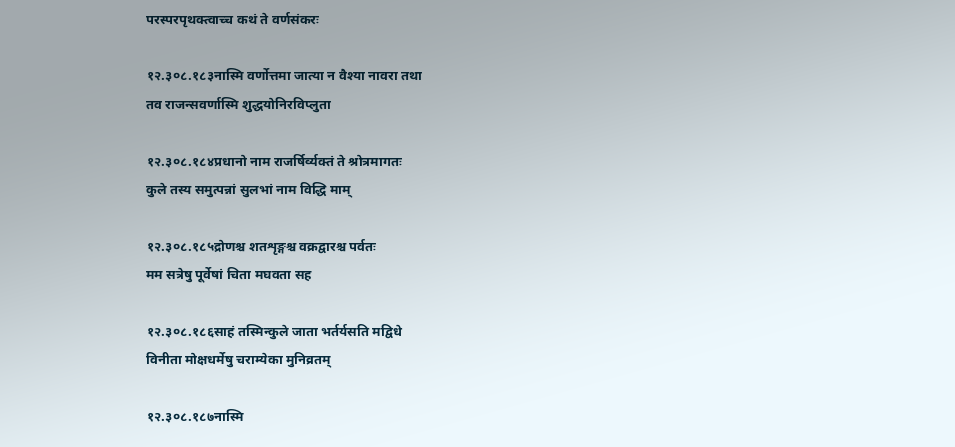परस्परपृथक्त्वाच्च कथं ते वर्णसंकरः

१२.३०८.१८३नास्मि वर्णोत्तमा जात्या न वैश्या नावरा तथा
तव राजन्सवर्णास्मि शुद्धयोनिरविप्लुता

१२.३०८.१८४प्रधानो नाम राजर्षिर्व्यक्तं ते श्रोत्रमागतः
कुले तस्य समुत्पन्नां सुलभां नाम विद्धि माम्

१२.३०८.१८५द्रोणश्च शतशृङ्गश्च वक्रद्वारश्च पर्वतः
मम सत्रेषु पूर्वेषां चिता मघवता सह

१२.३०८.१८६साहं तस्मिन्कुले जाता भर्तर्यसति मद्विधे
विनीता मोक्षधर्मेषु चराम्येका मुनिव्रतम्

१२.३०८.१८७नास्मि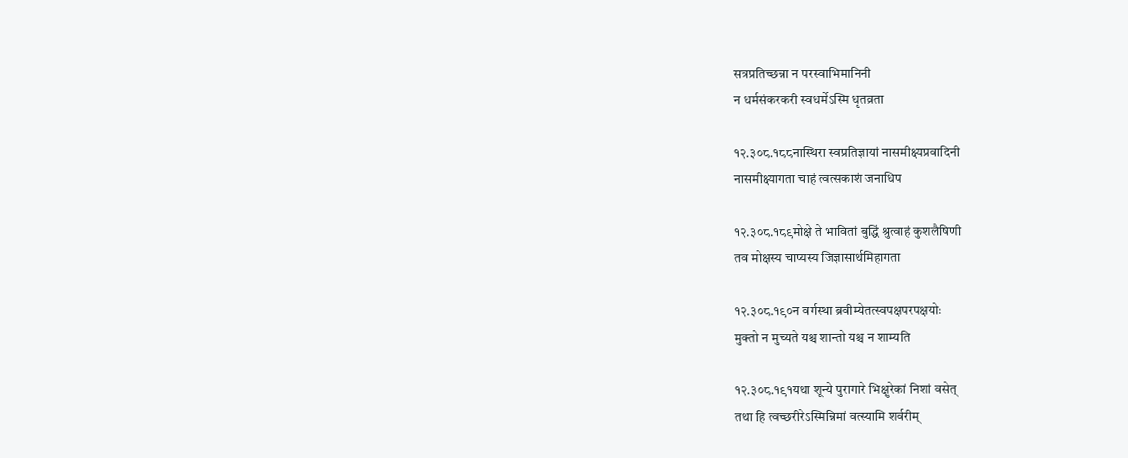सत्रप्रतिच्छन्ना न परस्वाभिमानिनी
न धर्मसंकरकरी स्वधर्मेऽस्मि धृतव्रता

१२.३०८.१८८नास्थिरा स्वप्रतिज्ञायां नासमीक्ष्यप्रवादिनी
नासमीक्ष्यागता चाहं त्वत्सकाशं जनाधिप

१२.३०८.१८९मोक्षे ते भावितां बुद्धिं श्रुत्वाहं कुशलैषिणी
तव मोक्षस्य चाप्यस्य जिज्ञासार्थमिहागता

१२.३०८.१९०न वर्गस्था ब्रवीम्येतत्स्वपक्षपरपक्षयोः
मुक्तो न मुच्यते यश्च शान्तो यश्च न शाम्यति

१२.३०८.१९१यथा शून्ये पुरागारे भिक्षुरेकां निशां वसेत्
तथा हि त्वच्छरीरेऽस्मिन्निमां वत्स्यामि शर्वरीम्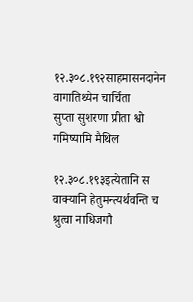१२.३०८.१९२साहमासनदानेन वागातिथ्येन चार्चिता
सुप्ता सुशरणा प्रीता श्वो गमिष्यामि मैथिल

१२.३०८.१९३इत्येतानि स वाक्यानि हेतुमन्त्यर्थवन्ति च
श्रुत्वा नाधिजगौ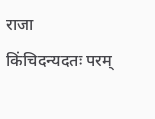राजा किंचिदन्यदतः परम्